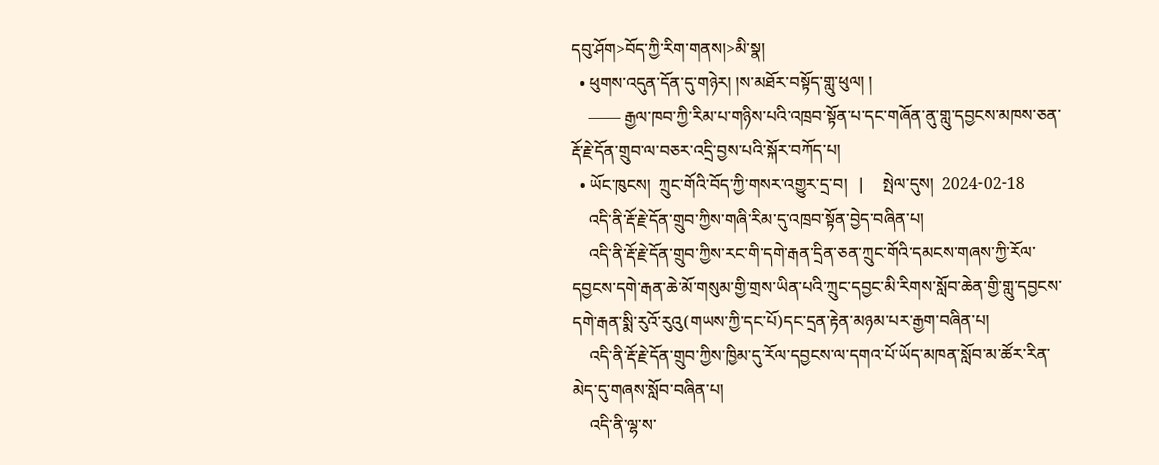དབུ་ཤོག>བོད་ཀྱི་རིག་གནས།>མི་སྣ།
  • ཕུགས་འདུན་དོན་དུ་གཉེར། །ས་མཐོར་བསྟོད་གླུ་ཕུལ། །
    —— རྒྱལ་ཁབ་ཀྱི་རིམ་པ་གཉིས་པའི་འཁྲབ་སྟོན་པ་དང་གཞོན་ནུ་གླུ་དབྱངས་མཁས་ཅན་རྡོ་རྗེ་དོན་གྲུབ་ལ་བཅར་འདྲི་བྱས་པའི་སྐོར་བཀོད་པ།
  • ཡོང་ཁུངས།  ཀྲུང་གོའི་བོད་ཀྱི་གསར་འགྱུར་དྲ་བ།   |     སྤེལ་དུས།  2024-02-18
    འདི་ནི་རྡོ་རྗེ་དོན་གྲུབ་ཀྱིས་གཞི་རིམ་དུ་འཁྲབ་སྟོན་བྱེད་བཞིན་པ།
    འདི་ནི་རྡོ་རྗེ་དོན་གྲུབ་ཀྱིས་རང་གི་དགེ་རྒན་དྲིན་ཅན་ཀྲུང་གོའི་དམངས་གཞས་ཀྱི་རོལ་དབྱངས་དགེ་རྒན་ཆེ་མོ་གསུམ་གྱི་གྲས་ཡིན་པའི་ཀྲུང་དབྱང་མི་རིགས་སློབ་ཆེན་གྱི་གླུ་དབྱངས་དགེ་རྒན་སྨི་རུའོ་རུའུ(གཡས་ཀྱི་དང་པོ)དང་དྲན་རྟེན་མཉམ་པར་རྒྱག་བཞིན་པ།
    འདི་ནི་རྡོ་རྗེ་དོན་གྲུབ་ཀྱིས་ཁྱིམ་དུ་རོལ་དབྱངས་ལ་དགའ་པོ་ཡོད་མཁན་སློབ་མ་ཚོར་རིན་མེད་དུ་གཞས་སློབ་བཞིན་པ།
    འདི་ནི་ལྷ་ས་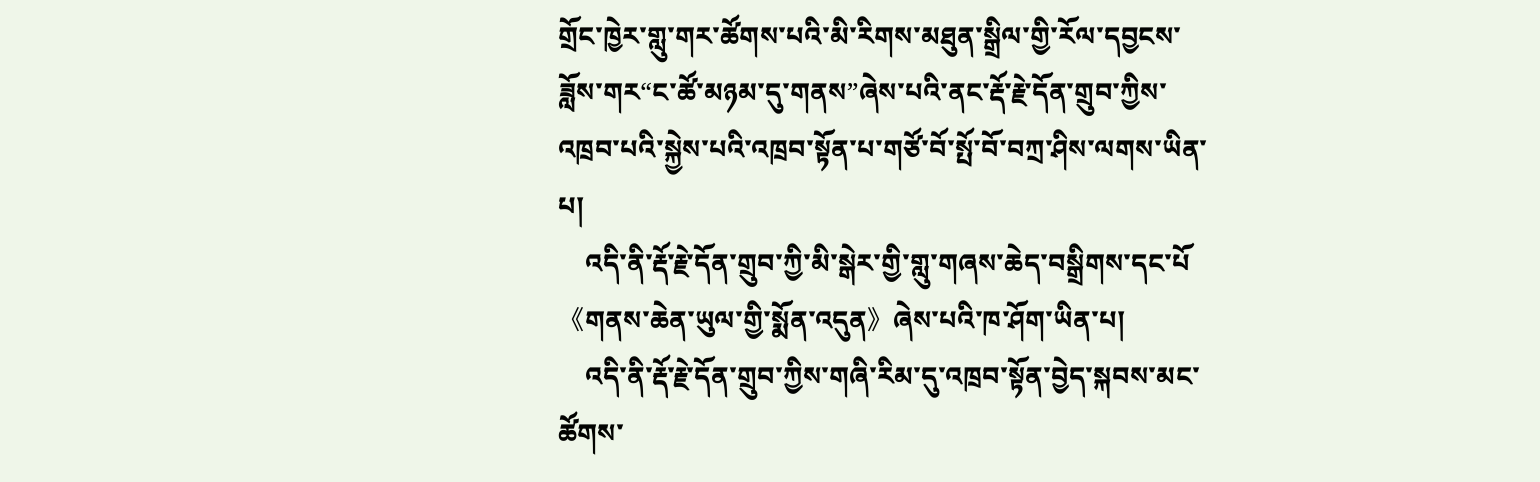གྲོང་ཁྱེར་གླུ་གར་ཚོགས་པའི་མི་རིགས་མཐུན་སྒྲིལ་གྱི་རོལ་དབྱངས་ཟློས་གར“ང་ཚོ་མཉམ་དུ་གནས”ཞེས་པའི་ནང་རྡོ་རྗེ་དོན་གྲུབ་ཀྱིས་འཁྲབ་པའི་སྐྱེས་པའི་འཁྲབ་སྟོན་པ་གཙོ་བོ་སྤོ་བོ་བཀྲ་ཤིས་ལགས་ཡིན་པ།
    འདི་ནི་རྡོ་རྗེ་དོན་གྲུབ་ཀྱི་མི་སྒེར་གྱི་གླུ་གཞས་ཆེད་བསྒྲིགས་དང་པོ《གནས་ཆེན་ཡུལ་གྱི་སྨོན་འདུན》ཞེས་པའི་ཁ་ཤོག་ཡིན་པ།
    འདི་ནི་རྡོ་རྗེ་དོན་གྲུབ་ཀྱིས་གཞི་རིམ་དུ་འཁྲབ་སྟོན་བྱེད་སྐབས་མང་ཚོགས་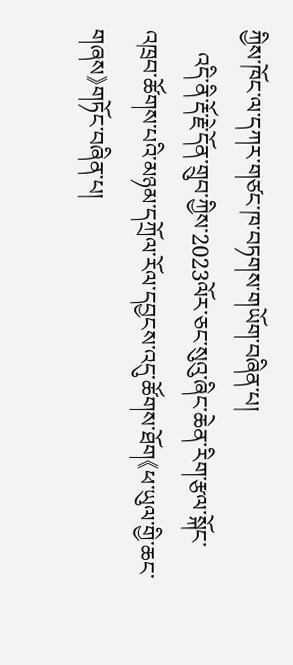ཀྱིས་ཁོང་ལ་དཀར་གཙང་ཁ་བཏགས་གཡོག་བཞིན་པ།
    འདི་ནི་རྡོ་རྗེ་དོན་གྲུབ་ཀྱིས་2023ལོར་ཅང་སུའུ་ཞིང་ཆེན་རིག་རྩལ་སྐོང་འཁྲབ་ཚོགས་པའི་མཉམ་དཀྲོལ་རོལ་དབྱངས་འདུ་ཚོགས་ཐོག《ཕ་ཡུལ་གྱི་ཆང་གཞས》གཏོང་བཞིན་པ།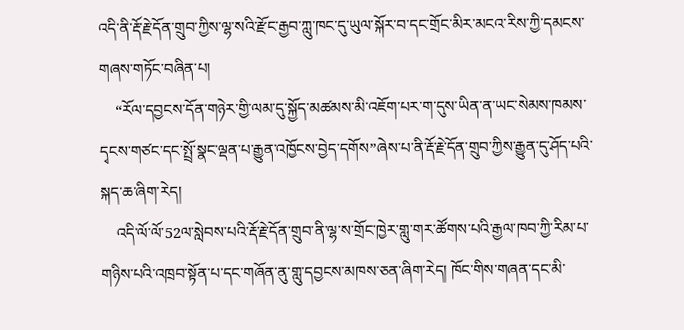འདི་ནི་རྡོ་རྗེ་དོན་གྲུབ་ཀྱིས་ལྷ་སའི་རྫོང་རྒྱབ་ཀླུ་ཁང་དུ་ཡུལ་སྐོར་བ་དང་གྲོང་མིར་མངའ་རིས་ཀྱི་དམངས་གཞས་གཏོང་བཞིན་པ།
    “རོལ་དབྱངས་དོན་གཉེར་གྱི་ལམ་དུ་སྐྱོད་མཚམས་མི་འཇོག་པར་ག་དུས་ཡིན་ན་ཡང་སེམས་ཁམས་དྭངས་གཙང་དང་སྤྲོ་སྣང་ལྡན་པ་རྒྱུན་འཁྱོངས་བྱེད་དགོས”ཞེས་པ་ནི་རྡོ་རྗེ་དོན་གྲུབ་ཀྱིས་རྒྱུན་དུ་ཤོད་པའི་སྐད་ཆ་ཞིག་རེད།
    འདི་ལོ་ལོ་52ལ་སླེབས་པའི་རྡོ་རྗེ་དོན་གྲུབ་ནི་ལྷ་ས་གྲོང་ཁྱེར་གླུ་གར་ཚོགས་པའི་རྒྱལ་ཁབ་ཀྱི་རིམ་པ་གཉིས་པའི་འཁྲབ་སྟོན་པ་དང་གཞོན་ནུ་གླུ་དབྱངས་མཁས་ཅན་ཞིག་རེད། ཁོང་གིས་གཞན་དང་མི་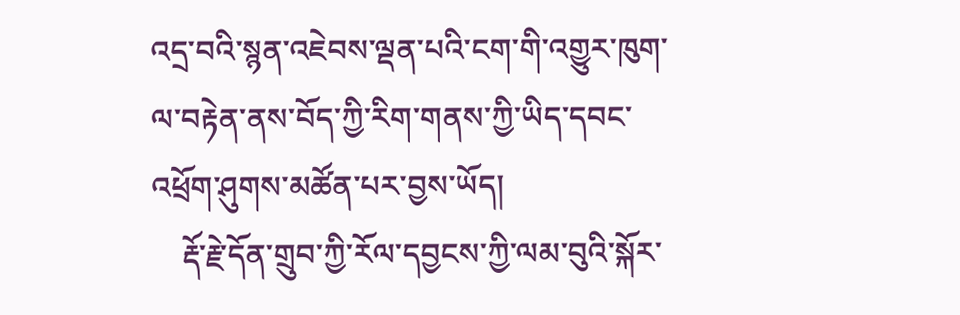འདྲ་བའི་སྙན་འཇེབས་ལྡན་པའི་ངག་གི་འགྱུར་ཁུག་ལ་བརྟེན་ནས་བོད་ཀྱི་རིག་གནས་ཀྱི་ཡིད་དབང་འཕྲོག་ཤུགས་མཚོན་པར་བྱས་ཡོད།
    རྡོ་རྗེ་དོན་གྲུབ་ཀྱི་རོལ་དབྱངས་ཀྱི་ལམ་བུའི་སྐོར་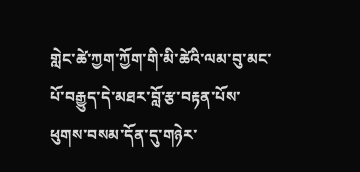གླེང་ཚེ་ཀྱག་ཀྱོག་གི་མི་ཚེའི་ལམ་བུ་མང་པོ་བརྒྱུད་དེ་མཐར་བློ་རྩ་བརྟན་པོས་ཕུགས་བསམ་དོན་དུ་གཉེར་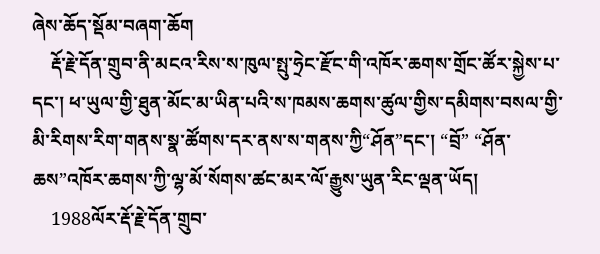ཞེས་ཆོད་སྡོམ་བཞག་ཆོག
    རྡོ་རྗེ་དོན་གྲུབ་ནི་མངའ་རིས་ས་ཁུལ་སྤུ་ཧྲེང་རྫོང་གི་འཁོར་ཆགས་གྲོང་ཚོར་སྐྱེས་པ་དང་། ཕ་ཡུལ་གྱི་ཐུན་མོང་མ་ཡིན་པའི་ས་ཁམས་ཆགས་ཚུལ་གྱིས་དམིགས་བསལ་གྱི་མི་རིགས་རིག་གནས་སྣ་ཚོགས་དར་ནས་ས་གནས་ཀྱི“ཤོན”དང་། “བྲོ” “ཤོན་ཆས”འཁོར་ཆགས་ཀྱི་ལྷ་མོ་སོགས་ཚང་མར་ལོ་རྒྱུས་ཡུན་རིང་ལྡན་ཡོད།
    1988ལོར་རྡོ་རྗེ་དོན་གྲུབ་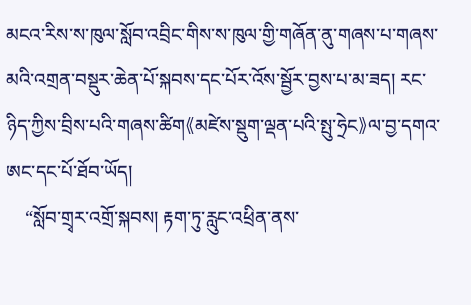མངའ་རིས་ས་ཁུལ་སློབ་འབྲིང་གིས་ས་ཁུལ་གྱི་གཞོན་ནུ་གཞས་པ་གཞས་མའི་འགྲན་བསྡུར་ཆེན་པོ་སྐབས་དང་པོར་འོས་སྦྱོར་བྱས་པ་མ་ཟད། རང་ཉིད་ཀྱིས་བྲིས་པའི་གཞས་ཚིག《མཛེས་སྡུག་ལྡན་པའི་སྤུ་ཧྲེང》ལ་བྱ་དགའ་ཨང་དང་པོ་ཐོབ་ཡོད།
    “སློབ་གྲྭར་འགྲོ་སྐབས། རྟག་ཏུ་རླུང་འཕྲིན་ནས་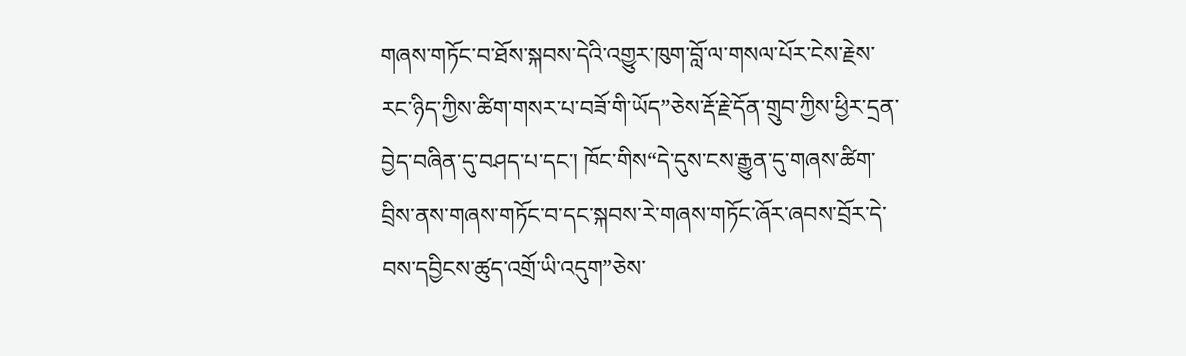གཞས་གཏོང་བ་ཐོས་སྐབས་དེའི་འགྱུར་ཁུག་བློ་ལ་གསལ་པོར་ངེས་རྗེས་རང་ཉིད་ཀྱིས་ཚིག་གསར་པ་བཟོ་གི་ཡོད”ཅེས་རྡོ་རྗེ་དོན་གྲུབ་ཀྱིས་ཕྱིར་དྲན་བྱེད་བཞིན་དུ་བཤད་པ་དང་། ཁོང་གིས“དེ་དུས་ངས་རྒྱུན་དུ་གཞས་ཚིག་བྲིས་ནས་གཞས་གཏོང་བ་དང་སྐབས་རེ་གཞས་གཏོང་ཞོར་ཞབས་བྲོར་དེ་བས་དབྱིངས་ཚུད་འགྲོ་ཡི་འདུག”ཅེས་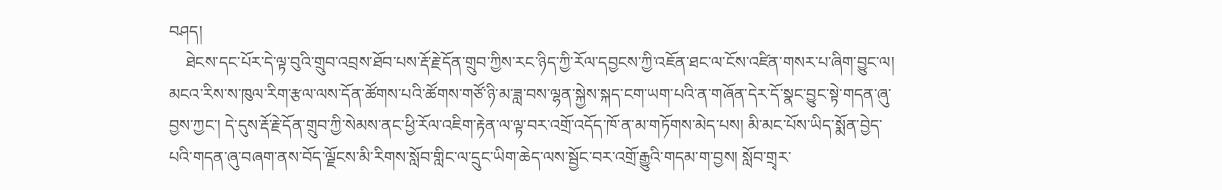བཤད།
    ཐེངས་དང་པོར་དེ་ལྟ་བུའི་གྲུབ་འབྲས་ཐོབ་པས་རྡོ་རྗེ་དོན་གྲུབ་ཀྱིས་རང་ཉིད་ཀྱི་རོལ་དབྱངས་ཀྱི་འཇོན་ཐང་ལ་ངོས་འཛིན་གསར་པ་ཞིག་བྱུང་ལ། མངའ་རིས་ས་ཁུལ་རིག་རྩལ་ལས་དོན་ཚོགས་པའི་ཚོགས་གཙོ་ཉི་མ་ཟླ་བས་ལྷན་སྐྱེས་སྐད་ངག་ཡག་པའི་ན་གཞོན་དེར་དོ་སྣང་བྱུང་སྟེ་གདན་ཞུ་བྱས་ཀྱང་། དེ་དུས་རྡོ་རྗེ་དོན་གྲུབ་ཀྱི་སེམས་ནང་ཕྱི་རོལ་འཇིག་རྟེན་ལ་ལྟ་བར་འགྲོ་འདོད་ཁོ་ན་མ་གཏོགས་མེད་པས། མི་མང་པོས་ཡིད་སྨོན་བྱེད་པའི་གདན་ཞུ་བཞག་ནས་བོད་ལྗོངས་མི་རིགས་སློབ་གླིང་ལ་དྲུང་ཡིག་ཆེད་ལས་སྦྱོང་བར་འགྲོ་རྒྱུའི་གདམ་ག་བྱས། སློབ་གྲྭར་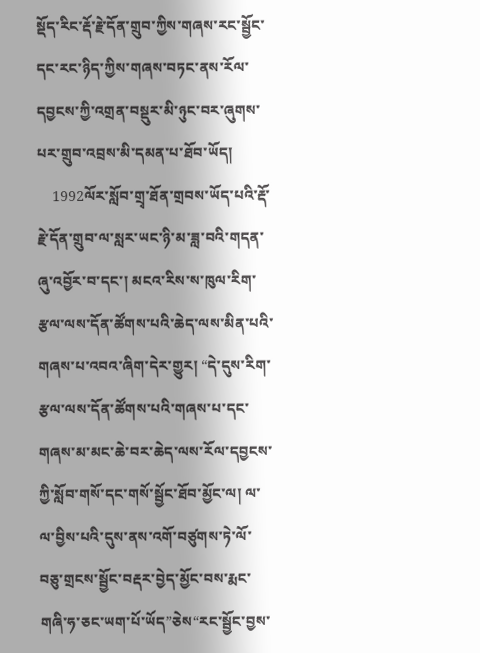སྡོད་རིང་རྡོ་རྗེ་དོན་གྲུབ་ཀྱིས་གཞས་རང་སྦྱོང་དང་རང་ཉིད་ཀྱིས་གཞས་བཏང་ནས་རོལ་དབྱངས་ཀྱི་འགྲན་བསྡུར་མི་ཉུང་བར་ཞུགས་པར་གྲུབ་འབྲས་མི་དམན་པ་ཐོབ་ཡོད།
    1992ལོར་སློབ་གྲྭ་ཐོན་གྲབས་ཡོད་པའི་རྡོ་རྗེ་དོན་གྲུབ་ལ་སླར་ཡང་ཉི་མ་ཟླ་བའི་གདན་ཞུ་འབྱོར་བ་དང་། མངའ་རིས་ས་ཁུལ་རིག་རྩལ་ལས་དོན་ཚོགས་པའི་ཆེད་ལས་མིན་པའི་གཞས་པ་འབའ་ཞིག་དེར་གྱུར། “དེ་དུས་རིག་རྩལ་ལས་དོན་ཚོགས་པའི་གཞས་པ་དང་གཞས་མ་མང་ཆེ་བར་ཆེད་ལས་རོལ་དབྱངས་ཀྱི་སློབ་གསོ་དང་གསོ་སྦྱོང་ཐོབ་མྱོང་ལ། ལ་ལ་བྱིས་པའི་དུས་ནས་འགོ་བཙུགས་ཏེ་ལོ་བཅུ་གྲངས་སྦྱོང་བརྡར་བྱེད་མྱོང་བས་རྨང་གཞི་ཧ་ཅང་ཡག་པོ་ཡོད”ཅེས“རང་སྦྱོང་བྱས་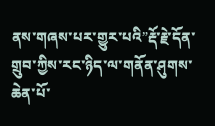ནས་གཞས་པར་གྱུར་པའི”རྡོ་རྗེ་དོན་གྲུབ་ཀྱིས་རང་ཉིད་ལ་གནོན་ཤུགས་ཆེན་པོ་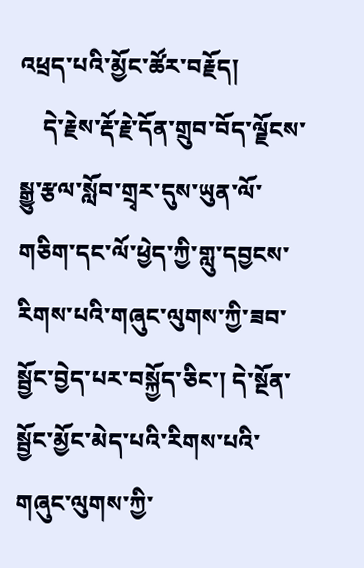འཕྲད་པའི་མྱོང་ཚོར་བརྗོད།
    དེ་རྗེས་རྡོ་རྗེ་དོན་གྲུབ་བོད་ལྗོངས་སྒྱུ་རྩལ་སློབ་གྲྭར་དུས་ཡུན་ལོ་གཅིག་དང་ལོ་ཕྱེད་ཀྱི་གླུ་དབྱངས་རིགས་པའི་གཞུང་ལུགས་ཀྱི་ཟབ་སྦྱོང་བྱེད་པར་བསྐྱོད་ཅིང་། དེ་སྔོན་སྦྱོང་མྱོང་མེད་པའི་རིགས་པའི་གཞུང་ལུགས་ཀྱི་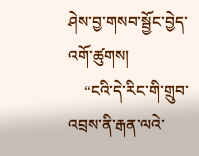ཤེས་བྱ་གསབ་སྦྱོང་བྱེད་འགོ་ཚུགས།
    “ངའི་དེ་རིང་གི་གྲུབ་འབྲས་ནི་རྒན་ལའེ་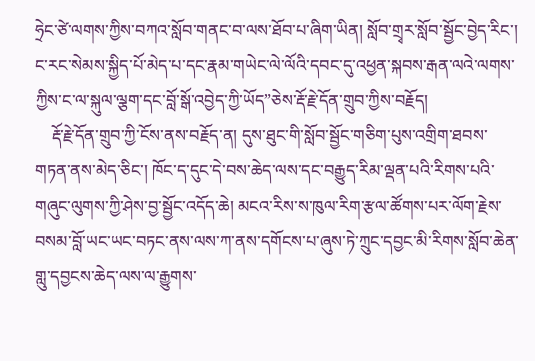ཧྲེང་ཙེ་ལགས་ཀྱིས་བཀའ་སློབ་གནང་བ་ལས་ཐོབ་པ་ཞིག་ཡིན། སློབ་གྲྭར་སློབ་སྦྱོང་བྱེད་རིང་། ང་རང་སེམས་སྐྱིད་པོ་མེད་པ་དང་རྣམ་གཡེང་ལེ་ལོའི་དབང་དུ་འཕྱན་སྐབས་རྒན་ལའེ་ལགས་ཀྱིས་ང་ལ་སྐུལ་ལྕག་དང་བློ་སྒོ་འབྱེད་ཀྱི་ཡོད”ཅེས་རྡོ་རྗེ་དོན་གྲུབ་ཀྱིས་བརྗོད།
    རྡོ་རྗེ་དོན་གྲུབ་ཀྱི་ངོས་ནས་བརྗོད་ན། དུས་ཐུང་གི་སློབ་སྦྱོང་གཅིག་པུས་འགྲིག་ཐབས་གཏན་ནས་མེད་ཅིང་། ཁོང་ད་དུང་དེ་བས་ཆེད་ལས་དང་བརྒྱུད་རིམ་ལྡན་པའི་རིགས་པའི་གཞུང་ལུགས་ཀྱི་ཤེས་བྱ་སྦྱོང་འདོད་ཆེ། མངའ་རིས་ས་ཁུལ་རིག་རྩལ་ཚོགས་པར་ལོག་རྗེས་བསམ་བློ་ཡང་ཡང་བཏང་ནས་ལས་ཀ་ནས་དགོངས་པ་ཞུས་ཏེ་ཀྲུང་དབྱང་མི་རིགས་སློབ་ཆེན་གླུ་དབྱངས་ཆེད་ལས་ལ་རྒྱུགས་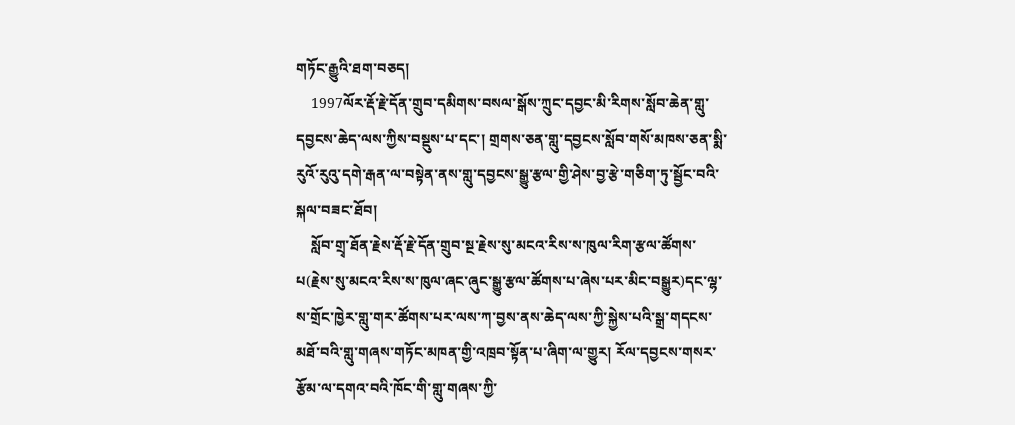གཏོང་རྒྱུའི་ཐག་བཅད།
    1997ལོར་རྡོ་རྗེ་དོན་གྲུབ་དམིགས་བསལ་སྒོས་ཀྲུང་དབྱང་མི་རིགས་སློབ་ཆེན་གླུ་དབྱངས་ཆེད་ལས་ཀྱིས་བསྡུས་པ་དང་། གྲགས་ཅན་གླུ་དབྱངས་སློབ་གསོ་མཁས་ཅན་སྨི་རུའོ་རུའུ་དགེ་རྒན་ལ་བསྟེན་ནས་གླུ་དབྱངས་སྒྱུ་རྩལ་གྱི་ཤེས་བྱ་རྩེ་གཅིག་ཏུ་སྦྱོང་བའི་སྐལ་བཟང་ཐོབ།
    སློབ་གྲྭ་ཐོན་རྗེས་རྡོ་རྗེ་དོན་གྲུབ་སྔ་རྗེས་སུ་མངའ་རིས་ས་ཁུལ་རིག་རྩལ་ཚོགས་པ(རྗེས་སུ་མངའ་རིས་ས་ཁུལ་ཞང་ཞུང་སྒྱུ་རྩལ་ཚོགས་པ་ཞེས་པར་མིང་བསྒྱུར)དང་ལྷ་ས་གྲོང་ཁྱེར་གླུ་གར་ཚོགས་པར་ལས་ཀ་བྱས་ནས་ཆེད་ལས་ཀྱི་སྐྱེས་པའི་སྒྲ་གདངས་མཐོ་བའི་གླུ་གཞས་གཏོང་མཁན་གྱི་འཁྲབ་སྟོན་པ་ཞིག་ལ་གྱུར། རོལ་དབྱངས་གསར་རྩོམ་ལ་དགའ་བའི་ཁོང་གི་གླུ་གཞས་ཀྱི་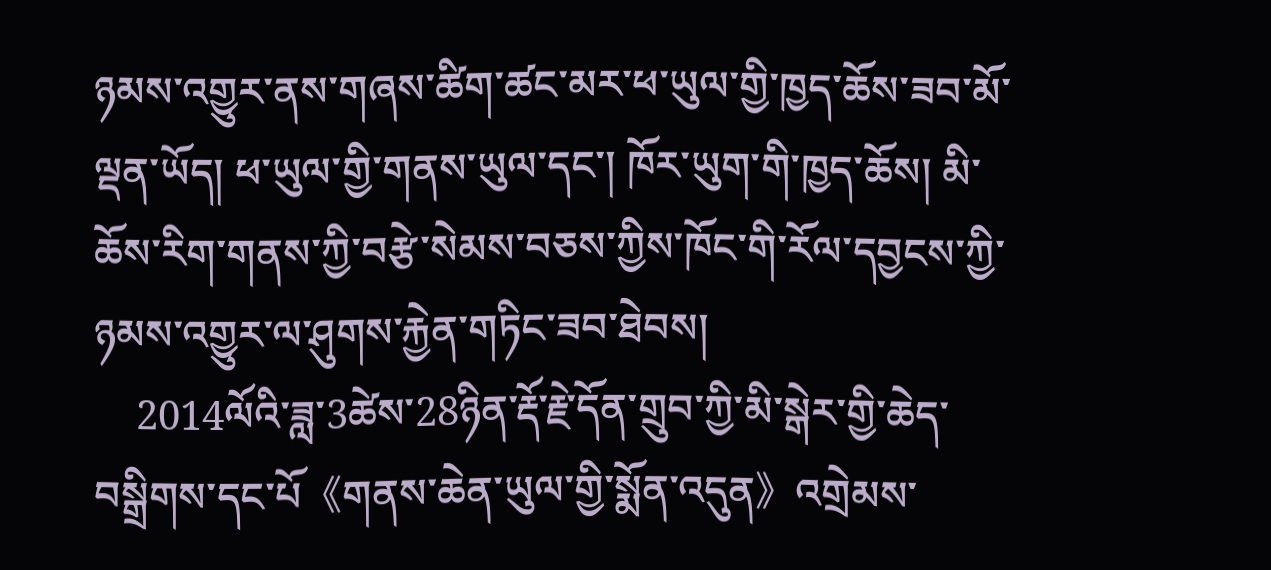ཉམས་འགྱུར་ནས་གཞས་ཚིག་ཚང་མར་ཕ་ཡུལ་གྱི་ཁྱད་ཆོས་ཟབ་མོ་ལྡན་ཡོད། ཕ་ཡུལ་གྱི་གནས་ཡུལ་དང་། ཁོར་ཡུག་གི་ཁྱད་ཆོས། མི་ཆོས་རིག་གནས་ཀྱི་བརྩེ་སེམས་བཅས་ཀྱིས་ཁོང་གི་རོལ་དབྱངས་ཀྱི་ཉམས་འགྱུར་ལ་ཤུགས་རྐྱེན་གཏིང་ཟབ་ཐེབས།
    2014ལོའི་ཟླ་3ཚེས་28ཉིན་རྡོ་རྗེ་དོན་གྲུབ་ཀྱི་མི་སྒེར་གྱི་ཆེད་བསྒྲིགས་དང་པོ《གནས་ཆེན་ཡུལ་གྱི་སྨོན་འདུན》འགྲེམས་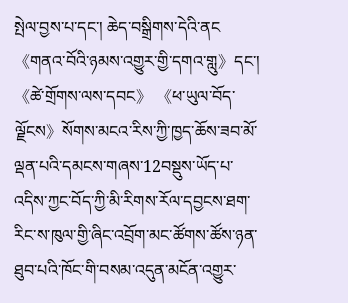སྤེལ་བྱས་པ་དང་། ཆེད་བསྒྲིགས་དེའི་ནང《གནའ་བོའི་ཉམས་འགྱུར་གྱི་དགའ་གླུ》དང་། 《ཚེ་གྲོགས་ལས་དབང》 《ཕ་ཡུལ་བོད་ལྗོངས》སོགས་མངའ་རིས་ཀྱི་ཁྱད་ཆོས་ཟབ་མོ་ལྡན་པའི་དམངས་གཞས་12བསྡུས་ཡོད་པ་འདིས་ཀྱང་བོད་ཀྱི་མི་རིགས་རོལ་དབྱངས་ཐག་རིང་ས་ཁུལ་གྱི་ཞིང་འབྲོག་མང་ཚོགས་ཚོས་ཉན་ཐུབ་པའི་ཁོང་གི་བསམ་འདུན་མངོན་འགྱུར་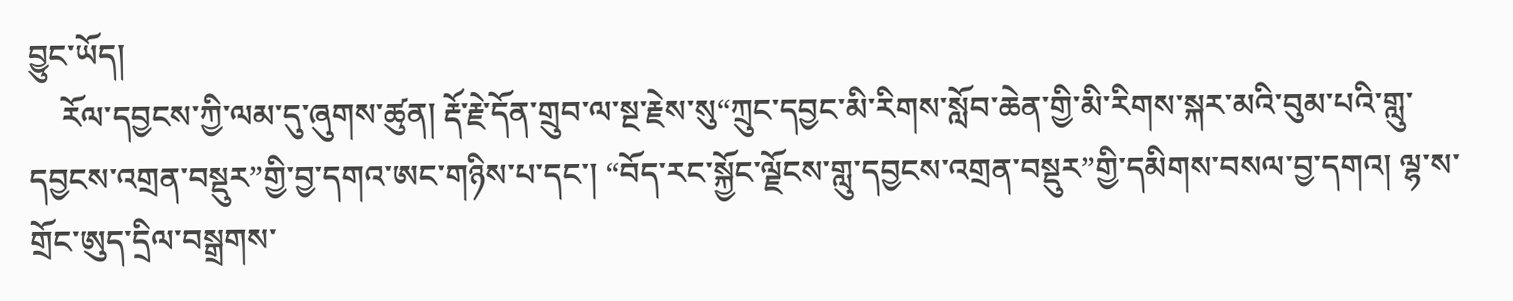བྱུང་ཡོད།
    རོལ་དབྱངས་ཀྱི་ལམ་དུ་ཞུགས་ཚུན། རྡོ་རྗེ་དོན་གྲུབ་ལ་སྔ་རྗེས་སུ“ཀྲུང་དབྱང་མི་རིགས་སློབ་ཆེན་གྱི་མི་རིགས་སྐར་མའི་བུམ་པའི་གླུ་དབྱངས་འགྲན་བསྡུར”གྱི་བྱ་དགའ་ཨང་གཉིས་པ་དང་། “བོད་རང་སྐྱོང་ལྗོངས་གླུ་དབྱངས་འགྲན་བསྡུར”གྱི་དམིགས་བསལ་བྱ་དགའ། ལྷ་ས་གྲོང་ཨུད་དྲིལ་བསྒྲགས་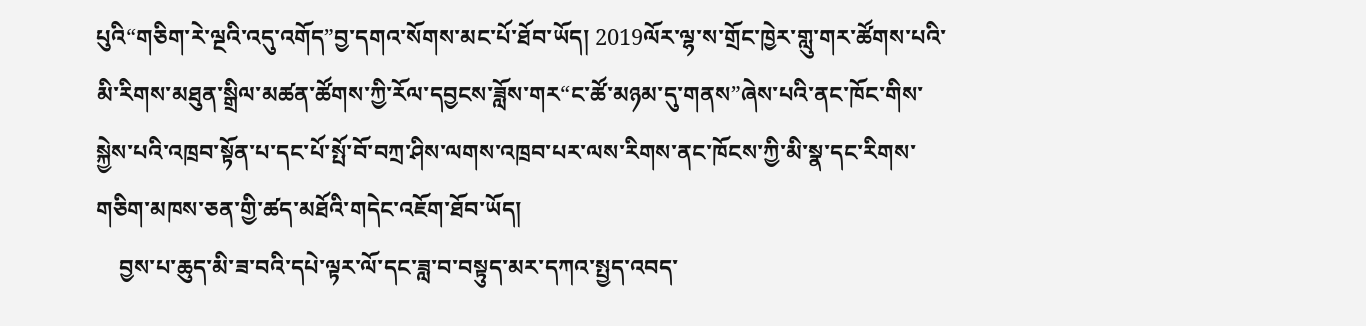པུའི“གཅིག་རེ་ལྔའི་འདུ་འགོད”བྱ་དགའ་སོགས་མང་པོ་ཐོབ་ཡོད། 2019ལོར་ལྷ་ས་གྲོང་ཁྱེར་གླུ་གར་ཚོགས་པའི་མི་རིགས་མཐུན་སྒྲིལ་མཚན་ཚོགས་ཀྱི་རོལ་དབྱངས་ཟློས་གར“ང་ཚོ་མཉམ་དུ་གནས”ཞེས་པའི་ནང་ཁོང་གིས་སྐྱེས་པའི་འཁྲབ་སྟོན་པ་དང་པོ་སྤོ་བོ་བཀྲ་ཤིས་ལགས་འཁྲབ་པར་ལས་རིགས་ནང་ཁོངས་ཀྱི་མི་སྣ་དང་རིགས་གཅིག་མཁས་ཅན་གྱི་ཚད་མཐོའི་གདེང་འཇོག་ཐོབ་ཡོད།
    བྱས་པ་ཆུད་མི་ཟ་བའི་དཔེ་ལྟར་ལོ་དང་ཟླ་བ་བསྟུད་མར་དཀའ་སྤྱད་འབད་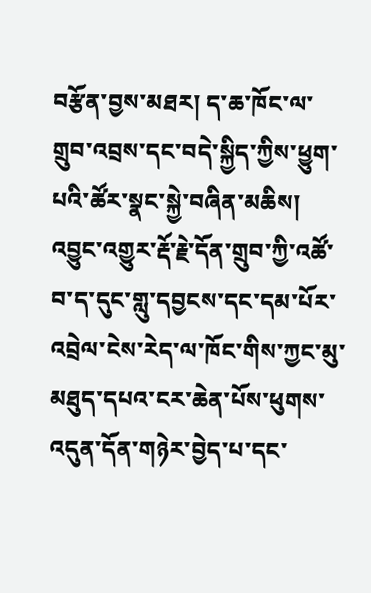བརྩོན་བྱས་མཐར། ད་ཆ་ཁོང་ལ་གྲུབ་འབྲས་དང་བདེ་སྐྱིད་ཀྱིས་ཕྱུག་པའི་ཚོར་སྣང་སྐྱེ་བཞིན་མཆིས། འབྱུང་འགྱུར་རྡོ་རྗེ་དོན་གྲུབ་ཀྱི་འཚོ་བ་ད་དུང་གླུ་དབྱངས་དང་དམ་པོར་འབྲེལ་ངེས་རེད་ལ་ཁོང་གིས་ཀྱང་མུ་མཐུད་དཔའ་ངར་ཆེན་པོས་ཕུགས་འདུན་དོན་གཉེར་བྱེད་པ་དང་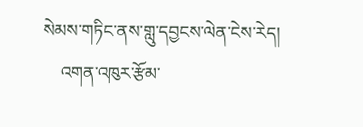སེམས་གཏིང་ནས་གླུ་དབྱངས་ལེན་ངེས་རེད།
    འགན་འཁུར་རྩོམ་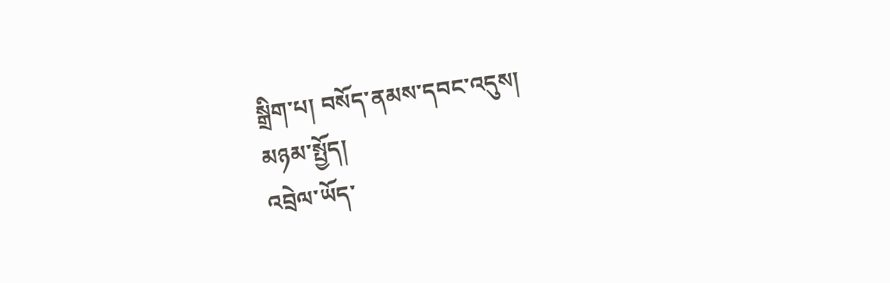སྒྲིག་པ། བསོད་ནམས་དབང་འདུས།
མཉམ་སྤྱོད།
འབྲེལ་ཡོད་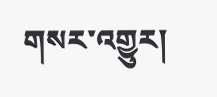གསར་འགྱུར།